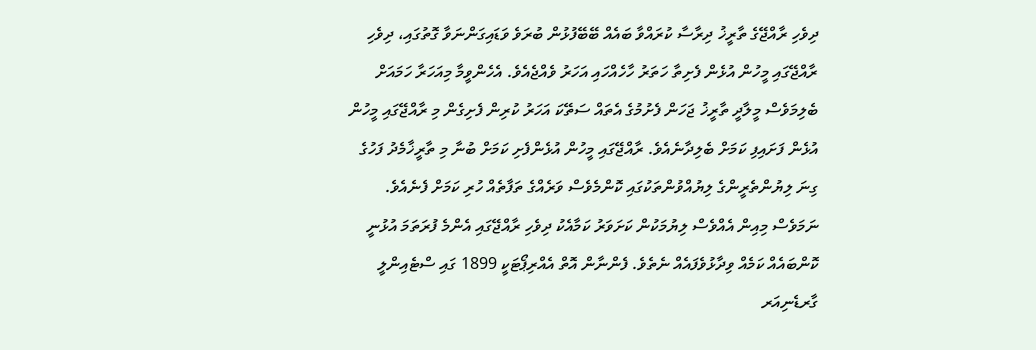ދިވެހި ރާއްޖޭގެ ތާރީޚު ދިރާސާ ކުރައްވާ ބައެއް ބޭބޭފުޅުން ބުރަވެ ވަޑައިގަންނަވާ ގޮތުގައި، ދިވެހި ރާއްޖޭގައި މީހުން އުޅެން ފެށިތާ ހަތަރު ހާހެއްހައި އަހަރު ވެއްޖެއެވެ. އެހެންވީމާ މިއަހަރާ ހަމައަށް ބެލިމަވެސް މީލާދީ ތާރީޚު ޖަހަން ފެށުމުގެ އެތައް ސަތޭކަ އަހަރު ކުރިން ފެށިގެން މި ރާއްޖޭގައި މީހުން އުޅެން ފަށައިފި ކަމަށް ބެލިދާނެއެވެ. ރާއްޖޭގައި މީހުން އުޅެންފެށި ކަމަށް ބުނާ މި ތާރީޚާމެދު ފަހުގެ ގިނަ ލިޔުންތެރީންގެ ލިޔުއްވުންތަކުގައި ކޮންމެވެސް ވަރެއްގެ ތަފާތެއް ހުރި ކަމަށް ފެނެއެވެ. ނަމަވެސް މިއިން އެއްވެސް ލިޔުމަކުން ކަށަވަރު ކަމާއެކު ދިވެހި ރާއްޖޭގައި އެންމެ ފުރަތަމަ އުޅުނީ ކޮންބައެއް ކަމެއް ވިދާޅުވެފައެއް ނެތެވެ. ފެންނާން އޮތް އެއްރިޕޯޓަކީ 1899 ގައި ސްޓެއިންލީ ގާރޑެނިއަރ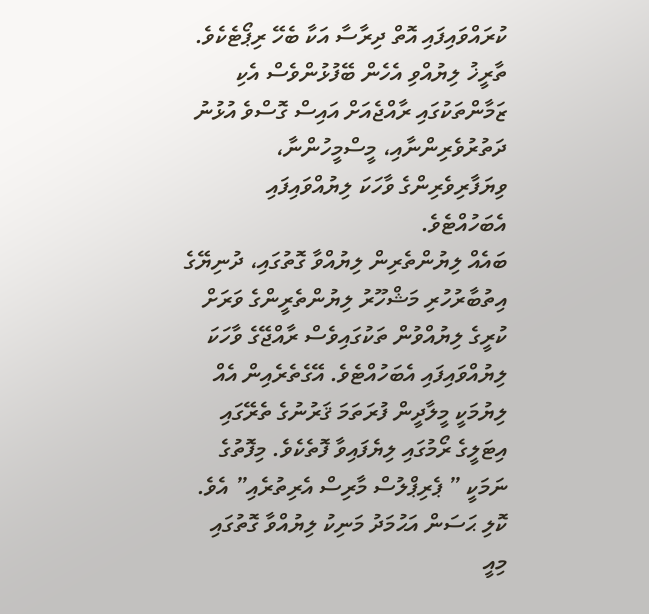ކުރައްވައިފައި އޮތް ދިރާސާ އަކާ ބެހޭ ރިޕޯޓެކެވެ. ތާރީޚު ލިޔުއްވި އެހެން ބޭފުޅުންވެސް އެކި ޒަމާންތަކުގައި ރާއްޖެއަށް އައިސް ގޮސްވެ އުޅުނު ދަތުރުވެރިންނާއި، މީސްމީހުންނާ، ވިޔަފާރިވެރިންގެ ވާހަކަ ލިޔުއްވައިފައި އެބަހުއްޓެވެ.
ބައެއް ލިޔުންތެރިން ލިޔުއްވާ ގޮތުގައި، ދުނިޔޭގެ އިތުބާރުހުރި މަޝްހޫރު ލިޔުންތެރީންގެ ވަރަށް ކުރީގެ ލިޔުއްވުން ތަކުގައިވެސް ރާއްޖޭގެ ވާހަކަ ލިޔުއްވައިފައި އެބަހުއްޓެވެ. އޭގެތެރެއިން އެއް ލިޔުމަކީ މީލާދީން ފުރަތަމަ ޤަރުނުގެ ތެރޭގައި އިޓަލީގެ ރޯމުގައި ލިޔެފައިވާ ފޮތެކެވެ. މިފޮތުގެ ނަމަކީ ” ޕެރިޕްލުސް މާރިސް އެރިތުރެއި” އެވެ. ކޮލި ޙަސަން އަޙުމަދު މަނިކު ލިޔުއްވާ ގޮތުގައި މިއީ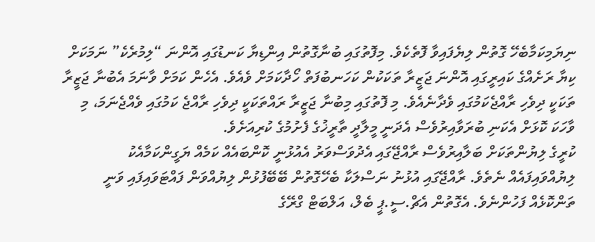ނިޔަމިކަމާބެހޭ ގޮތުން ލިޔެފައިވާ ފޮތެކެވެ. މިފޮތުގައި ބުނާގޮތުން އިންޑިޔާ ކަނޑުގައި އޮންނަ “ލިމުރެކެ” ނަމަކަށް ކިޔާ ރަށެއްގެ ކައިރީގައި އޮންނަ ޖަޒީރާ ތަކަކުން ކަހަނބުފަތް ހޯދާކަމަށް ވެއެވެ. އެހެން ކަމަށް ވާނަމަ އެބުނާ ޖަޒީރާ ތަކަކީ ދިވެހި ރާއްޖެކަމުގައި ވެދާނެއެވެ. މި ފޮތުގައި މިބުނާ ޖަޒީރާ ރައްތަކަކީ ދިވެހި ރާއްޖެ ކަމުގައި ވެއްޖެނަމަ، މި ވާހަކަ ކޮޅަށް އެކަނި ބުރަވާއިރުވެސް އެދަނީ މީލާދީ ތާރީޚުގެ ފެށުމުގެ ކުރިއަށެވެ.
ކުރީގެ ލިޔުންތަކަށް ބަލާއިރުވެސް ރާއްޖޭގައި އެދުވަސްވަރު އެއުޅުނީ ކޮންބައެއް ކަމެއް ޔަގީންކަމާއެކު ލިޔުއްވައިފައެއް ނެތެވެ. ރާއްޖޭގައި އުޅުނު ނަސްލަކާ ބެހޭގޮތުން ބޭބޭފުޅުން ލިޔުއްވަން ފައްޓަވައިފައި ވަނީ ތަންކޮޅެއް ފަހުންނެވެ. އެގޮތުން އެޗް.ސީ.ޕީ ބެލް، އަލްބަޓް ގްރޭގެ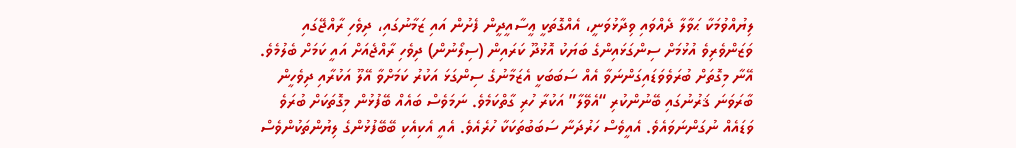ލިޔުއްވުމަކާ ޙަވާލާ ދެއްވައި ވިދާޅުވަނީ، އެއްގޮތަކީ ޢީސާއީދީން ފެށުން އައި ޒަމާނުގައި، ދިވެހި ރާއްޖޭގައި ވަޒަންވެރިވެ އުޅުމަށް ސިންގަޅައިންގެ ބަޔަކު އޮޅުދޫ ކަރައިން (ސިލޯނުން) ދިވެހި ރާއްޖެއަށް އައީ ކަމަށް ބެލުމެވެ. އޭނާ މިގޮތަށް ބުރަވެވަޑައިގަންނަވާ އެއް ސަބަބަކީ އެޒަމާނުގެ ސިންގަޅަ އަކުރު ކަމަށްވާ އޭލޫ އަކުރާއި ދިވެހީން ބާރަވަނަ ޤަރުނުގައި ބޭނުންކުރި “އެވޭލާ” އަކުރާ ހުރި ގާތްކަމެވެ. ނަމަވެސް ބައެއް ބޭފުޅުން މިގޮތަކަށް ބުރަވެ ވަޑައެއް ނުގަންނަވައެވެ. އެއީވެސް ހަރުދަނާ ސަބަބުތަކަކާ ހުރެއެވެ. އެއީ އެކިއެކި ބޭބޭފުޅުންގެ ލިޔުންތަކުންވެސް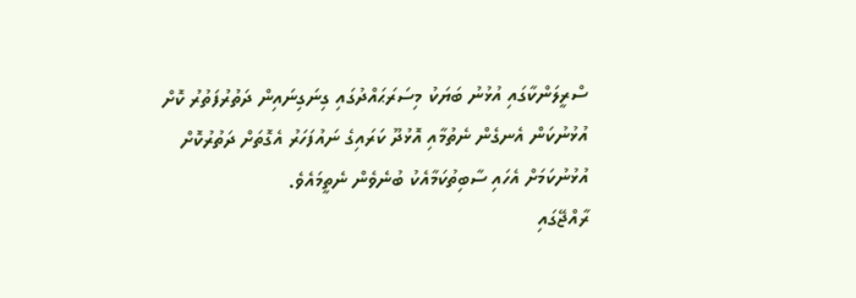ސްރީލަންކާގައި އުޅުނު ބަޔަކު މިސަރަޙައްދުގައި ގިނަގިނައިން ދަތުރުފަތުރު ކޮށް އުޅުނުކަން އެނގެން ނެތުމާއި އޮޅުދޫ ކަރައިގެ ނައުފަހަރު އެގޮތަށް ދަތުރުކޮށް އުޅުނުކަމަށް އެހައި ސާބިތުކަމާއެކު ބުނެވެން ނެތީމައެވެ.
ރާއްޖޭގައި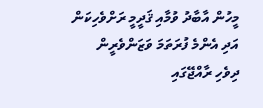މީހުން އާބާދު ވުމާއި ޤަދީމީ ރަށްވެހިކަން އަދި އެންމެ ފުރަތަމަ ވަޒަންވެރީން
ދިވެހި ރާއްޖޭގައި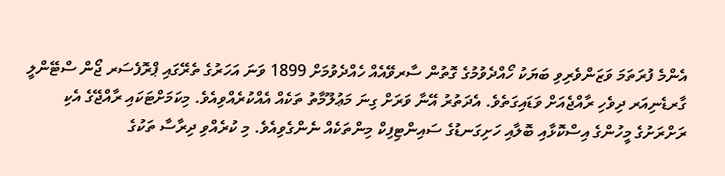އެންމެ ފުރަތަމަ ވަޒަންވެރިވި ބަޔަކު ހޯއްދެވުމުގެ ގޮތުން ސާރވޭއެއް ހެއްދެވުމަށް 1899 ވަނަ އަހަރުގެ ތެރޭގައި ޕްރޮފެސަރ ޖޯން ސްޓޭންލީ ގާރޑެނިއަރ ދިވެހި ރާއްޖެއަށް ވަޑައިގަތެވެ. އެދަތުރު އޭނާ ވަރަށް ގިނަ މަޢުލޫމާތު ތަކެއް އެއްކުރެއްވިއެވެ. މިކަމަށްޓަކައި ރާއްޖޭގެ އެކި ރަށްރަށުގެ މީހުންގެ އިސްކޮޅާއި ބޮލާއި ހަށިގަނޑުގެ ސައިންޓިފިކް މިންތަކެއް ނެންގެވިއެވެ. މި ކުރެއްވި ދިރާސާ ތަކުގެ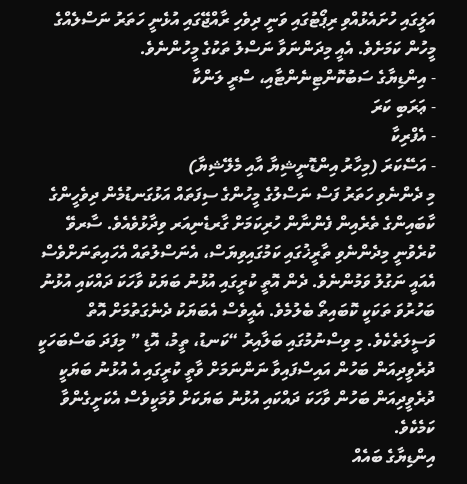އަލީގައި ހުށައެޅުއްވި ރިޕޯޓުގައި ވަނީ ދިވެހި ރާއްޖޭގައި އުޅެނީ ހަތަރު ނަސްލެއްގެ މީހުން ކަމަށެވެ. އެއީ މިދަންނަވާ ނަސްލު ތަކުގެ މީހުންނެވެ.
- އިންޑިޔާގެ ސަބުކޮންޓިނެންޓާއި، ސްރީ ލަންކާ
- ޢަރަބި ކަރަ
- އެފްރިކާ
- އަސޭކަރަ (މިހާރު އިންޑޮނީޝިޔާ އާއި މެލޭޝިޔާ)
މި ދެންނެވި ހަތަރު ފަސް ނަސްލުގެ މީހުންގެ ސިފަތައް އަޅުގަނޑުމެން ދިވެހީންގެ ކާބައިންގެ ތެރެއިން ފެންނާން ހުރިކަމަށް ގާރޑެނިއަރ ވިދާޅުވެއެވެ. ސާރވޭ ކުރެވުނީ މިދެންނެވި ތާރީޚުގައި ކަމުގައިވިޔަސް، އެނަސްލުތައް އެހައިތަނަށްވެސް އެއައީ ނަގުލު ވަމުންނެވެ. ދެން އޮތީ ކުރީގައި އުޅުނު ބަޔަކު ވާހަކަ ދައްކައި އުޅުނު ބަހުރުވަ ތަކަކީ ކޮބައިތޯ ބެލުމެވެ. އެއީވެސް އެބަޔަކު ދެނެގަތުމަށް އޮތް ވަސީލަތެކެވެ. މި ވިސްނުމުގައި ބަލާއިރު “ކަނޑު، ތީމު، އޮޑި ” މިފަދަ ބަސްބަހަކީ ދުރެވީދިއަން ބަހުން އައިސްފައިވާ ނަންނަމަށް ވާތީ ކުރީގައި އެ އުޅުނު ބަޔަކީ ދުރެވީދިއަން ބަހުން ވާހަކަ ދައްކައި އުޅުނު ބަޔަކަށް ވުމަކީވެސް އެކަށީގެންވާ ކަމެކެވެ.
އިންޑިޔާގެ ބައެއް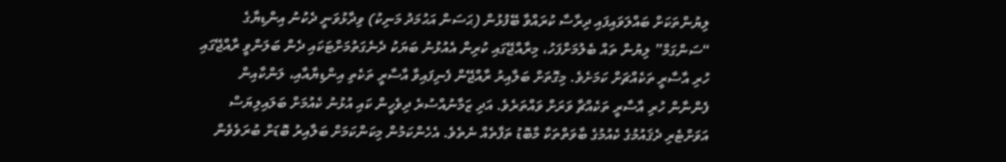ލިޔުންތަކަށް ބައްލަވައިފައި ދިރާސާ ކުރައްވާ ބޭފުޅުން (ޙަސަން އަޙުމަދު މަނިކު) ވިދާޅުވަނީ ދެކުނު އިންޑިޔާގެ “ސަންގަމް” ލިޔުން ތައް ބެލުމަށްފަހު، މިރާއްޖޭގައި ކުރިން އެއުޅުނު ބަޔަކު ދެނެގަތުމަށްޓަކައި ދެން ބަލަންވީ ރާއްޖޭގައި ހުރި އާސާރީ ތަކެއްޗަށް ކަމަށެވެ. މިގޮތަށް ބަލާއިރު ރާއްޖޭން ފެނިފައިވާ އާސާރީ ތަކެތި އިންޑިޔާއާއި، ލަންކާއިން ފެންނާން ހުރި އާސާރީ ތަކެއްޗާ ވަރަށް ވައްތަރެވެ. އަދި ޒަމާނުއްސުރެ ދިވެހީން ކައި އުޅުނު ކެއުމަށް ބަލައިލިޔަސް އަވަށްޓެރި ދެޤައުމުގެ ކެއުމުގެ ބާވަތްތަކާ މާބޮޑު ތަފާތެއް ނެތެވެ. އެހެންކަމުން މިކަންކަމަށް ބަލާއިރު ބޮޑަށް ބުރަވެވެން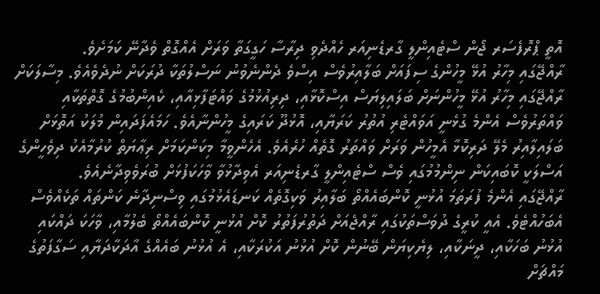އޮތީ ޕްރޮފެސަރ ޖޯން ސްޓެއިންލީ ގާރޑެނިއަރ ހެއްދެވި ދިރާސާ ހަގީގަތާ ވަރަށް އެއްގޮތް ވެދާނޭ ކަމަށެވެ.
ރާއްޖޭގައި މިހާރު އުޅޭ މީހުންގެ ސިފައަށް ބަލާއިރުވެސް އިސްވެ ދެންނެވުނު ނަސްލުތަކާ ދުރަކަށް ނުދެވެއެވެ. މިސާލަކަށް ރާއްޖޭގައި މިހާރު އުޅޭ މީހުންނަށް ބަލައިލިޔަސް އިސްކޮޅާއި، ދިރިއުޅުމުގެ ވައްޓަފާޅިއާއި، ކެއިންބުމުގެ ގޮތްތަކާއި ވައްތަރުވެސް އެންމެ ގުޅެނީ އަވައްޓެރި އުތުރު ކަރަޔާއި، އޮޅުދޫ ކަރައިގެ މީހުންނާއެވެ. ހަމައެފަދައިން މުލަކު އަތޮޅަށް ބަލައިލާއިރު މެލޭ ދަރިކޮޅާ އެމީހުން ވަރަށް ވައްތަރު ގޮތެއް ހުރެއެވެ. އެހެންވީމާ މިކަންކަމަށް ރިޢާޔަތް ކުރުމާއެކު ދިވެހީންގެ އަސްލަކީ ކޮބައިކަން ނިންމުމުގައި ވެސް ސްޓެއިންލީ ގާރޑެނިއަރ އެވިދާޅުވާ ވާހަކަފުޅަށް ބުރަވެވިދާނެއެވެ.
ރާއްޖޭގައި އެންމެ ފުރަތަމަ އުޅުނީ ކޮންބައެއްތޯ ބަލާއިރު ވަކިގޮތެއް ކަނޑައެޅުމުގައި ވިސްނިދާނެ ކަންތައް ތަކެއްވެސް އެބަހުއްޓެވެ. އެއީ ކުރީގެ ދުވަސްތަކުގައި ރާއްޖެއަށް ދަތުރުފަތުރު ކޮށް އުޅުނީ ކޮންބައެއްތޯ ބެލުމާއި، ވާހަކަ ދައްކައި އުޅުނު ބަހަކާއި، ދީނަކާއި، ލިޔެކިޔަން ބޭނުން ކޮށް އުޅުނު އަކުރަކާއި، އެ އުޅުނު ބައެއްގެ އާދަކާދަޔާއި ސަގާފަތުގެ މައްޗަށް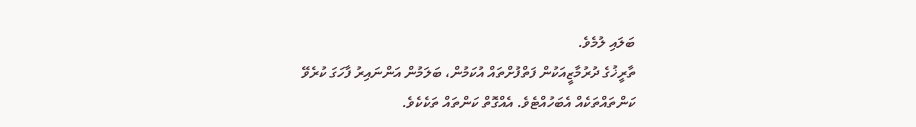ބަލައި ލުމެވެ.
ތާރީޚުގެ ދުރުމާޒީއަކުން ފަތްފުށްތައް އުކަމުން، ބަލަމުން އަންނައިރު ފާހަގަ ކުރެވޭ ކަންތައްތަކެއް އެބަހުއްޓެވެ. އެއްގޮތް ކަންތައް ތަކެކެވެ.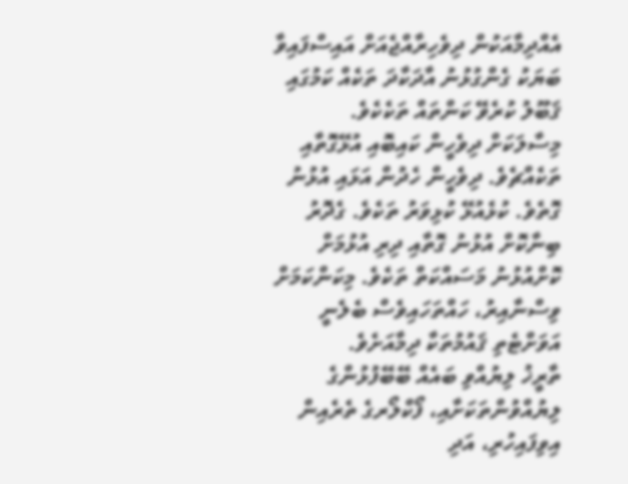އެއްދިމާއަކުން ދިވެހިރާއްޖެއަށް އައިސްފައިވާ ބަޔަކު ގެންގުޅުނު އާދަކާދަ ތަކެއް ކަމުގައި ޤަބޫލު ކުރެވޭ ކަންތައް ތަކެކެވެ. މިސާލަކަށް ދިވެހީން ކައިބޮއި އުޅޭގޮތާއި ތަކެއްޗެވެ. ދިވެހީން ހެދުން އަޅައި އުޅުނު ގޮތެވެ. ކުޅެއުޅޭ ކުޅިވަރު ތަކެވެ. ގެދޮރު ބިނާކޮށް އުޅުނު ގޮތާއި ދިރި އުޅުމަށް ކޮށްއުޅުނު މަސައްކަތް ތަކެވެ. މިކަންކަމަށް ވިސްނާއިރު، ހައްތަހައިވެސް ބެލެނީ އަވަށްޓެތި ޤައުމުތަކާ ދިމާއަށެވެ.
ތާރީޚު ލިޔުއްވި ބައެއް ބޭބޭފުޅުންގެ ލިޔުއްވުންތަކަށާއި، ފޯކްލޯރގެ ތެރެއިން އިވިފައިހުރި، އަދި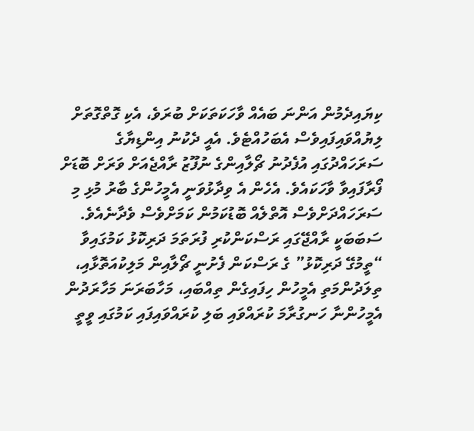ކިޔައިދެމުން އަންނަ ބައެއް ވާހަކަތަކަށް ބުރަވެ، އެކި ގޮތްގޮތަށް ލިޔުއްވައިފައިވެސް އެބަހުއްޓެވެ. އެއީ ދެކުނު އިންޑިޔާގެ ސަރަހައްދުގައި އުފެދުނު ޗޯލާއިންގެ ނުފޫޒު ރާއްޖެއަށް ވަރަށް ބޮޑަށް ފޯރާފައިވާ ވާހަކައެވެ. އެހެން އެ ވިދާޅުވަނީ އެމީހުންގެ ބާރު މުޅި މި ސަރަހައްދަށްވެސް އޮތްލެއް ބޮޑުކަމުން ކަމަށްވެސް ވެދާނެއެވެ. ސަބަބަކީ ރާއްޖޭގައި ރަސްކަންކުރި ފުރަތަމަ ދަރިކޮޅު ކަމުގައިވާ “ތީމުގޭ ދަރިކޮޅު” ގެ ރަސްކަން ފެށުނީ ޗޯލާއިން މަލިކުއަތޮޅާއި، ތިލަދުންމަތި އެމީހުން ހިފައިގެން ތިއްބައި، މަހާބަރަނަ މަހާރަދުން އެމީހުންނާ ހަނގުރާމަ ކުރައްވައި ބަލި ކުރައްވައިފައި ކަމުގައި ވީތީ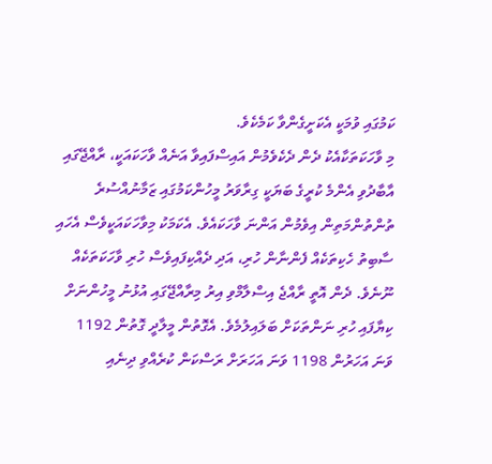ކަމުގައި ވުމަކީ އެކަށީގެންވާ ކަމެކެވެ.
މި ވާހަކަތަކާއެކު ދެން ދެކެވެމުން އައިސްފައިވާ އަނެއް ވާހަކައަކީ، ރާއްޖޭގައި އާބާދުވި އެންމެ ކުރީގެ ބަޔަކީ ގިރާވަރު މީހުންކަމުގައި ޒަމާނުއްސުރެ ތުންތުންމަތިން އިވެމުން އަންނަ ވާހަކައެވެ. އެކަމަކު މިވާހަކައަކީވެސް އެހައި ސާބިތު ހެކިތަކެއް ފެންނާން ހުރި، އަދި ދެއްކިފައިވެސް ހުރި ވާހަކަތަކެއް ނޫނެވެ. ދެން އޮތީ ރާއްޖެ އިސްލާމްވި އިރު މިރާއްޖޭގައި އުޅުނު މީހުންނަށް ކިޔާފައި ހުރި ނަންތަކަށް ބަލައިލުމެވެ. އެގޮތުން މީލާދީ ގޮތުން 1192 ވަނަ އަހަރުން 1198 ވަނަ އަހަރަށް ރަސްކަން ކުރެއްވި ދިނެއި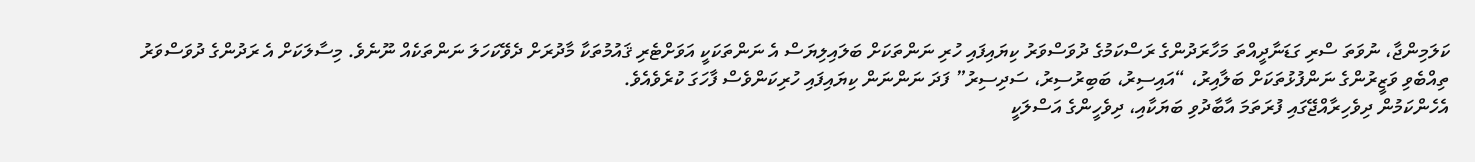ކަލަމިންޖާ، ނުވަތަ ސްރި ގަޑަނާދީއްތަ މަހާރަދުންގެ ރަސްކަމުގެ ދުވަސްވަރު ކިޔައިފައި ހުރި ނަންތަކަށް ބަލައިލިޔަސް އެ ނަންތަކަކީ އަވަށްޓެރި ޤައުމުތަކާ މާދުރަށް ދެވޭކަހަލަ ނަންތަކެއް ނޫނެވެ. މިސާލަކަށް އެ ރަދުންގެ ދުވަސްވަރު ތިއްބެވި ވަޒީރުންގެ ނަންފުޅުތަކަށް ބަލާއިރު، “އައިސިރު، ބަބިރުސިރު، ސަދިސިރު” ފަދަ ނަންނަން ކިޔައިފައި ހުރިކަންވެސް ފާހަގަ ކުރެވެއެވެ.
އެހެންކަމުން ދިވެހިރާއްޖޭގައި ފުރަތަމަ އާބާދުވި ބަޔަކާއި، ދިވެހީންގެ އަސްލަކީ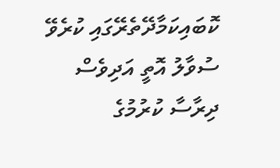ކޮބައިކަމާދޭތެރޭގައި ކުރެވޭ ސުވާލު އޮތީ އަދިވެސް ދިރާސާ ކުރުމުގެ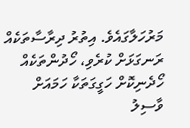މަރުހަލާގައެވެ. އިތުރު ދިރާސާތަކެއް ރަނގަޅަށް ކުރެވި، ހޯދުންތަކެއް ހޯދެނިކޮށް ހަގީގަތަކާ ހަމައަށް ވާސިލު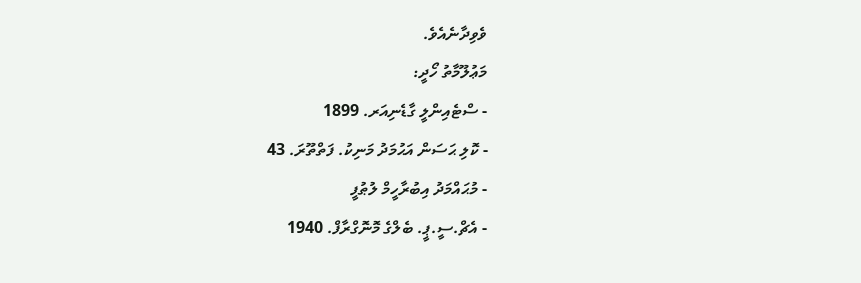ވެވިދާނެއެވެ.
މަޢުލޫމާތު ހޯދީ:
- ސްޓެއިންލީ ގާޑެނިއަރ. 1899
- ކޮލި ޙަސަން އަޙުމަދު މަނިކު. ފަތްތޫރަ. 43
- މުޙައްމަދު އިބުރާހީމް ލުޠުފީ
- އެޗް.ސީ.ޕީ. ބެލްގެ މޮނޮގްރާފް. 1940